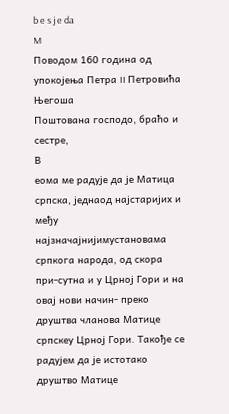b e s j e da
M
Поводом 160 година од упокојења Петра II Петровића Његоша
Поштована господо, браћо и сестре,
В
еома ме радује да је Матица српска, једнаод најстаријих и међу најзначајнијимустановама српкога народа, од скора при-сутна и у Црној Гори и на овај нови начин- преко друштва чланова Матице српскеу Црној Гори. Такође се радујем да је истотако друштво Матице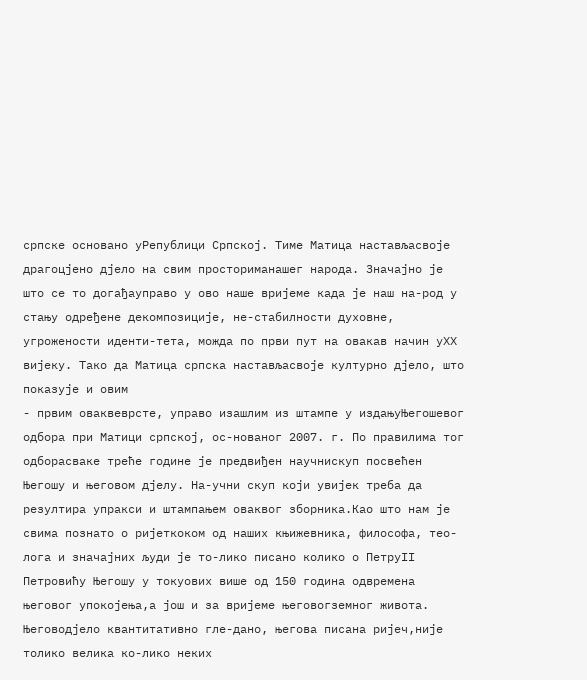српске основано уРепублици Српској. Тиме Матица настављасвоје драгоцјено дјело на свим просториманашег народа. Значајно је што се то догађауправо у ово наше вријеме када је наш на-род у стању одређене декомпозиције, не-стабилности духовне, угрожености иденти-тета, можда по први пут на овакав начин уXX вијеку. Тако да Матица српска настављасвоје културно дјело, што показује и овим
- првим оваквеврсте, управо изашлим из штампе у издањуЊегошевог одбора при Матици српској, ос-нованог 2007. г. По правилима тог одборасваке треће године је предвиђен научнискуп посвећен Његошу и његовом дјелу. На-учни скуп који увијек треба да резултира упракси и штампањем оваквог зборника.Као што нам је свима познато о ријеткоком од наших књижевника, философа, тео-лога и значајних људи је то-лико писано колико о ПетруII Петровићу Његошу у токуових више од 150 година одвремена његовог упокојења,а још и за вријеме његовогземног живота. Његоводјело квантитативно гле-дано, његова писана ријеч,није толико велика ко-лико неких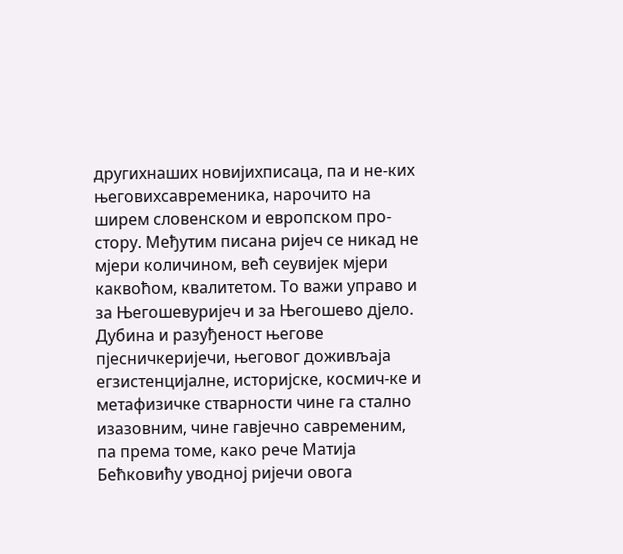другихнаших новијихписаца, па и не-ких његовихсавременика, нарочито на ширем словенском и европском про-стору. Међутим писана ријеч се никад не мјери количином, већ сеувијек мјери каквоћом, квалитетом. То важи управо и за Његошевуријеч и за Његошево дјело. Дубина и разуђеност његове пјесничкеријечи, његовог доживљаја егзистенцијалне, историјске, космич-ке и метафизичке стварности чине га стално изазовним, чине гавјечно савременим, па према томе, како рече Матија Бећковићу уводној ријечи овога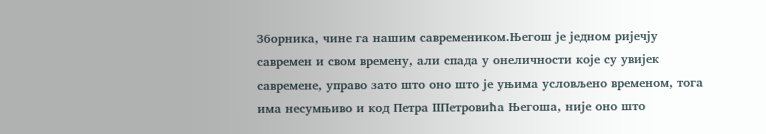Зборника, чине га нашим савремеником.Његош је једном ријечју савремен и свом времену, али спада у онеличности које су увијек савремене, управо зато што оно што је уњима условљено временом, тога има несумњиво и код Петра IIПетровића Његоша, није оно што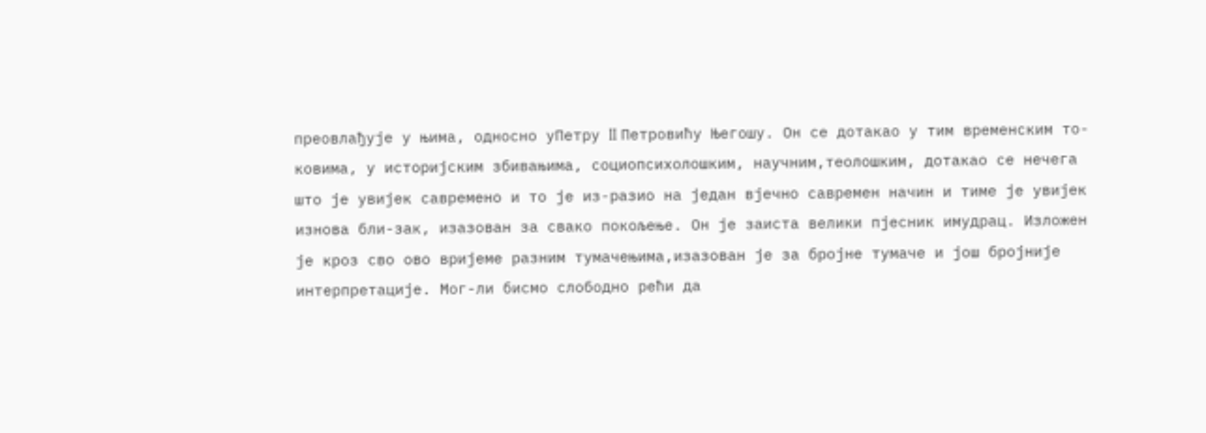преовлађује у њима, односно уПетру II Петровићу Његошу. Он се дотакао у тим временским то-ковима, у историјским збивањима, социопсихолошким, научним,теолошким, дотакао се нечега што је увијек савремено и то је из-разио на један вјечно савремен начин и тиме је увијек изнова бли-зак, изазован за свако покољење. Он је заиста велики пјесник имудрац. Изложен је кроз сво ово вријеме разним тумачењима,изазован је за бројне тумаче и још бројније интерпретације. Мог-ли бисмо слободно рећи да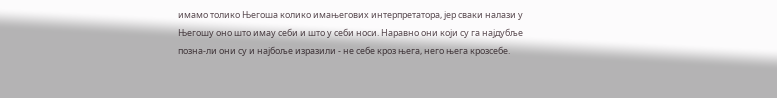имамо толико Његоша колико имањегових интерпретатора, јер сваки налази у Његошу оно што имау себи и што у себи носи. Наравно они који су га најдубље позна-ли они су и најбоље изразили - не себе кроз њега, него њега крозсебе.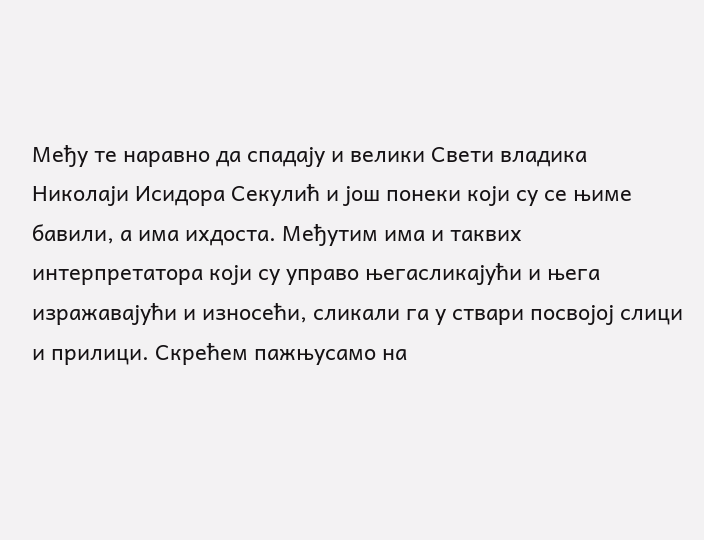Међу те наравно да спадају и велики Свети владика Николаји Исидора Секулић и још понеки који су се њиме бавили, а има ихдоста. Међутим има и таквих интерпретатора који су управо његасликајући и њега изражавајући и износећи, сликали га у ствари посвојој слици и прилици. Скрећем пажњусамо на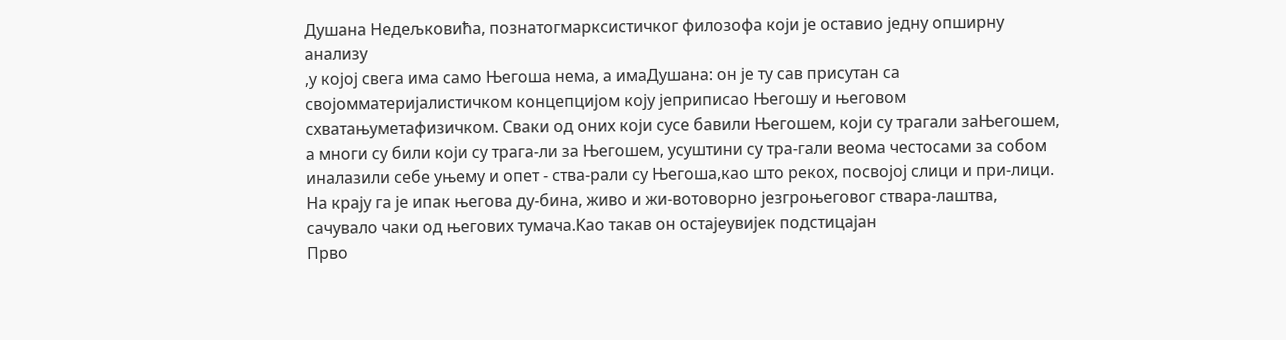Душана Недељковића, познатогмарксистичког филозофа који је оставио једну опширну анализу
,у којој свега има само Његоша нема, а имаДушана: он је ту сав присутан са својомматеријалистичком концепцијом коју јеприписао Његошу и његовом схватањуметафизичком. Сваки од оних који сусе бавили Његошем, који су трагали заЊегошем, а многи су били који су трага-ли за Његошем, усуштини су тра-гали веома честосами за собом иналазили себе уњему и опет - ства-рали су Његоша,као што рекох, посвојој слици и при-лици. На крају га је ипак његова ду-бина, живо и жи-вотоворно језгроњеговог ствара-лаштва, сачувало чаки од његових тумача.Kао такав он остајеувијек подстицајан
Прво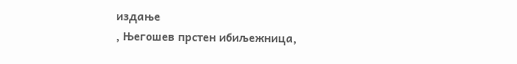издање
, Његошев прстен ибиљежница,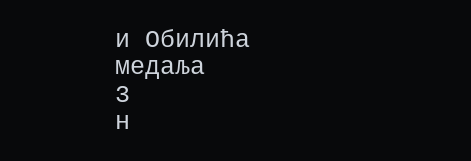и Обилића медаља
3
н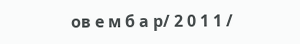ов е м б а р/ 2 0 1 1 /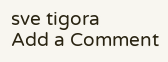sve tigora
Add a Comment